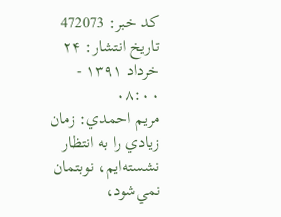کد خبر: 472073
تاریخ انتشار: ۲۴ خرداد ۱۳۹۱ - ۰۸:۰۰
مريم احمدي: زمان زيادي را به انتظار نشسته‌ايم، نوبتمان نمي‌شود،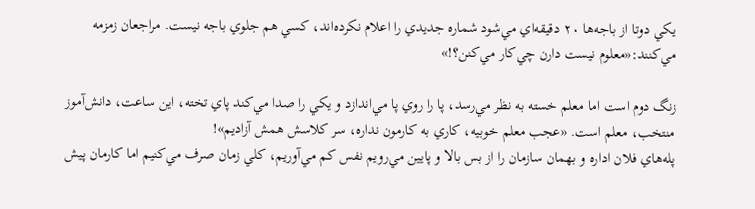يكي دوتا از باجه‌ها ۲۰ دقيقه‌اي مي‌شود شماره جديدي را اعلام نكرده‌اند، كسي هم جلوي باجه نيست. مراجعان زمزمه مي‌كنند:«معلوم نيست دارن چي‌كار مي‌كنن؟!»

زنگ دوم است اما معلم خسته به نظر مي‌رسد، پا را روي پا مي‌اندازد و يكي را صدا مي‌كند پاي تخته، اين ساعت، دانش‌آموز منتخب، معلم است. «عجب معلم خوبيه، كاري به كارمون نداره، سر كلاسش همش آزاديم»!
پله‌هاي فلان اداره و بهمان سازمان را از بس بالا و پايين مي‌رويم نفس كم مي‌آوريم، كلي زمان صرف مي‌كنيم اما كارمان پيش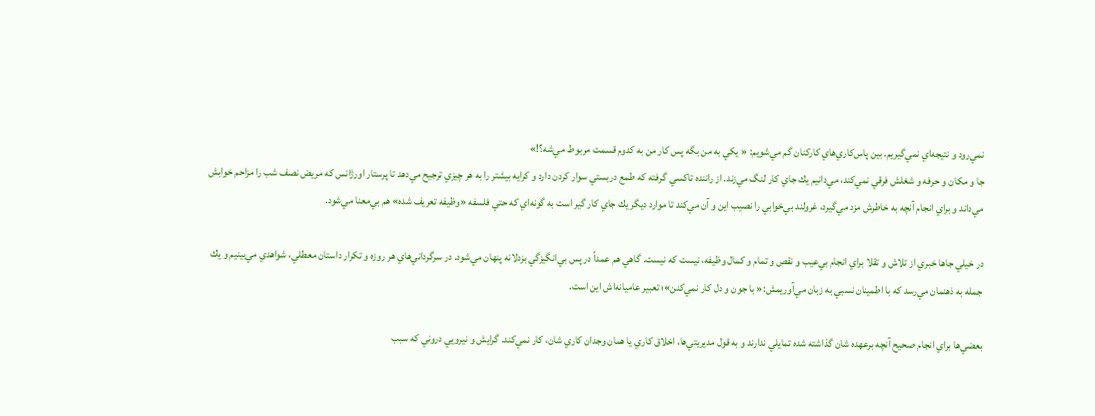نمي‌رود و نتيجه‌اي نمي‌گيريم. بين پاس‌كاري‌هاي كاركنان گم مي‌شويم: « يكي به من بگه پس كار من به كدوم قسمت مربوط مي‌شه؟!»
جا و مكان و حرفه و شغلش فرقي نمي‌كند، مي‌دانيم يك جاي كار لنگ مي‌زند. از راننده تاكسي گرفته كه طمع دربستي سوار كردن دارد و كرايه بيشتر را به هر چيزي ترجيح مي‌دهد تا پرستار اورژانس كه مريض نصف شب را مزاحم خوابش مي‌داند و براي انجام آنچه به خاطرش مزد مي‌گيرد، غرولند بي‌خوابي را نصيب اين و آن مي‌كند تا موارد ديگر يك جاي كار گير است به گونه‌اي كه حتي فلسفه «وظيفه تعريف شده» هم بي‌معنا مي‌شود.

در خيلي جاها خبري از تلاش و تقلا براي انجام بي‌عيب و نقص و تمام و كمال وظيفه، نيست كه نيست. گاهي هم عمداً در پس بي‌انگيزگي بزدلانه پنهان مي‌شود. در سرگرداني‌هاي هر روزه و تكرار داستان معطلي، شواهدي مي‌بينيم و يك جمله به ذهنمان مي‌رسد كه با اطمينان نسبي به زبان مي‌آوريمش:« با جون و دل كار نمي‌كنن»؛ تعبير عاميانه‌اش اين است.

بعضي‌ها براي انجام صحيح آنچه برعهده شان گذاشته شده تمايلي ندارند و به قول مديريتي‌ها، اخلاق كاري يا همان وجدان كاري شان، كار نمي‌كند. گرايش و نيرويي دروني كه سبب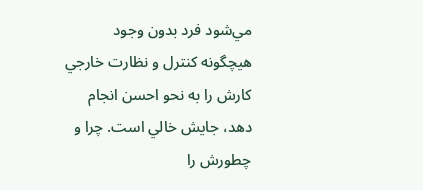مي‌شود فرد بدون وجود هيچگونه كنترل و نظارت خارجي كارش را به نحو احسن انجام دهد، جايش خالي است. چرا و چطورش را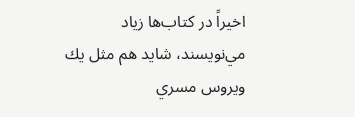اخيراً در كتاب‌ها زياد مي‌نويسند، شايد هم مثل يك ويروس مسري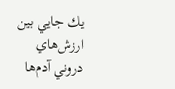يك جايي بين ارزش‌هاي دروني آدم‌ها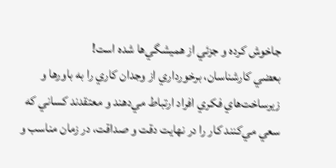جاخوش كرده و جزئي از هميشگي‌ها شده است!
بعضي كارشناسان، برخورداري از وجدان كاري را به باورها و زيرساخت‌هاي فكري افراد ارتباط مي‌دهند و معتقدند كساني كه سعي مي‌كنند كار را در نهايت دقت و صداقت، در زمان مناسب و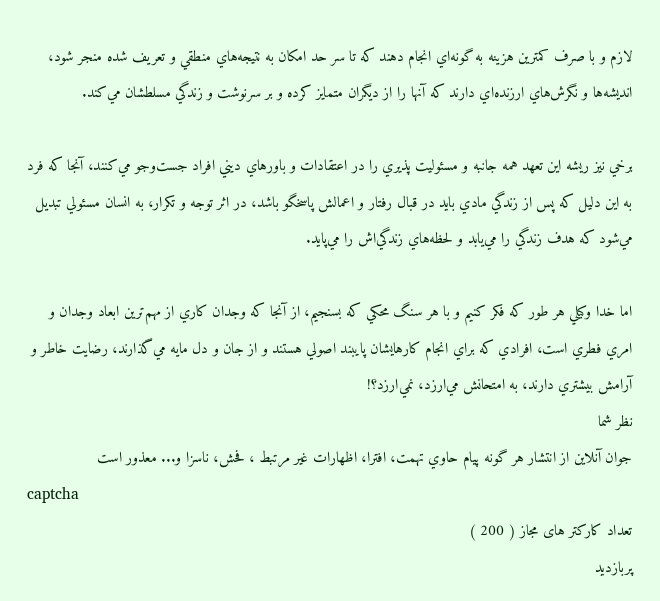لازم و با صرف كمترين هزينه به گونه‌اي انجام دهند كه تا سر حد امكان به نتيجه‌هاي منطقي و تعريف شده منجر شود، انديشه‌ها و نگرش‌هاي ارزنده‌اي دارند كه آنها را از ديگران متمايز كرده و بر سرنوشت و زندگي مسلطشان مي‌كند.

برخي نيز ريشه اين تعهد همه جانبه و مسئوليت پذيري را در اعتقادات و باورهاي ديني افراد جست‌وجو مي‌كنند، آنجا كه فرد به اين دليل كه پس از زندگي مادي بايد در قبال رفتار و اعمالش پاسخگو باشد، در اثر توجه و تكرار، به انسان مسئولي تبديل مي‌شود كه هدف زندگي را مي‌يابد و لحظه‌هاي زندگي‌اش را مي‌پايد.

اما خدا وكيلي هر طور كه فكر كنيم و با هر سنگ محكي كه بسنجيم، از آنجا كه وجدان كاري از مهم‌ترين ابعاد وجدان و امري فطري است، افرادي كه براي انجام كارهايشان پايبند اصولي هستند و از جان و دل مايه مي‌گذارند، رضايت خاطر و آرامش بيشتري دارند، به امتحانش مي‌ارزد، نمي‌ارزد؟!
نظر شما
جوان آنلاين از انتشار هر گونه پيام حاوي تهمت، افترا، اظهارات غير مرتبط ، فحش، ناسزا و... معذور است
captcha
تعداد کارکتر های مجاز ( 200 )
پربازدید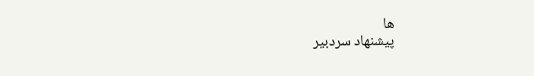ها
پیشنهاد سردبیر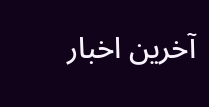آخرین اخبار